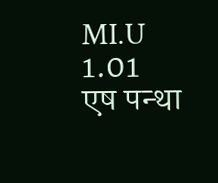MI.U 1.01
एष पन्था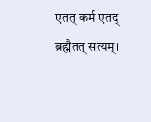एतत् कर्म एतद् ब्रह्मैतत् सत्यम्।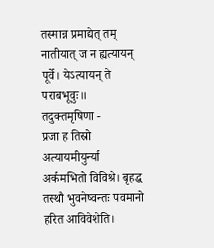तस्मान्न प्रमाद्येत् तम् नातीयात् ज न ह्यत्यायन् पूर्वे। येऽत्यायन् ते पराबभूवुः॥
तदुक्तमृषिणा -
प्रजा ह तिस्रो अत्यायमीयुर्न्या अर्कमभितो विविश्रे। बृहद्ध तस्थौ भुवनेष्वन्तः पवमानो हरित आविवेशेति।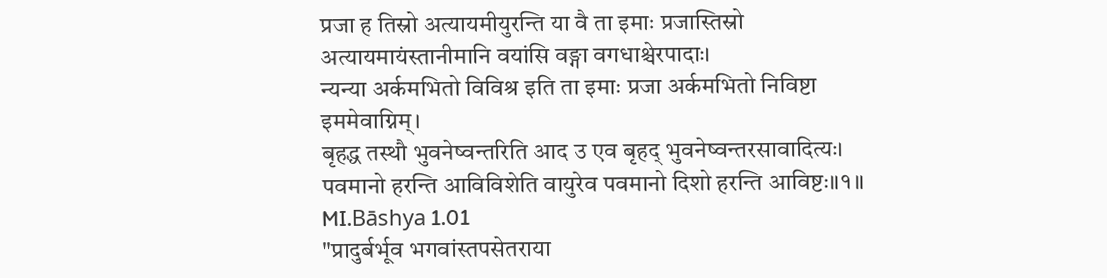प्रजा ह तिस्रो अत्यायमीयुरन्ति या वै ता इमाः प्रजास्तिस्रो अत्यायमायंस्तानीमानि वयांसि वङ्गा वगधाश्चेरपादाः।
न्यन्या अर्कमभितो विविश्र इति ता इमाः प्रजा अर्कमभितो निविष्टा इममेवाग्निम्।
बृहद्ध तस्थौ भुवनेष्वन्तरिति आद उ एव बृहद् भुवनेष्वन्तरसावादित्यः। पवमानो हरन्ति आविविशेति वायुरेव पवमानो दिशो हरन्ति आविष्टः॥१॥
MI.Bāshya 1.01
"प्रादुर्बर्भूव भगवांस्तपसेतराया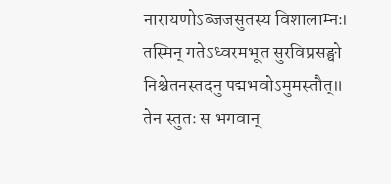नारायणोऽब्जजसुतस्य विशालाम्नः। तस्मिन् गतेऽध्वरमभूत सुरविप्रसङ्घो निश्चेतनस्तदनु पद्मभवोऽमुमस्तौत्॥
तेन स्तुतः स भगवान्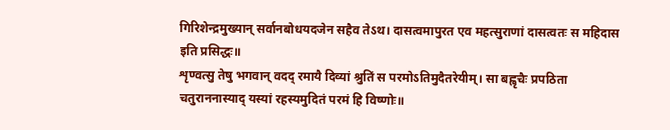गिरिशेन्द्रमुख्यान् सर्वानबोधयदजेन सहैव तेऽथ। दासत्वमापुरत एव महत्सुराणां दासत्वतः स महिदास इति प्रसिद्धः॥
शृण्वत्सु तेषु भगवान् वदद् रमायै दिव्यां श्रुतिं स परमोऽतिमुदैतरेयीम्। सा बह्वृचैः प्रपठिता चतुराननास्याद् यस्यां रहस्यमुदितं परमं हि विष्णोः॥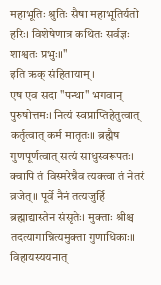महाभूतिः श्रुतिः सैषा महाभूतिर्यतो हरिः। विशेषेणात्र कथितः सर्वज्ञः शाश्वतः प्रभुः॥"
इति ऋक् संहितायाम्।
एष एव सदा "पन्था" भगवान् पुरुषोत्तमः। नित्यं स्वप्राप्तिहेतुत्वात् कर्तृत्वात् कर्म मातृतः॥ ब्रह्मैष गुणपूर्णत्वात् सत्यं साधुस्वरूपतः। क्वापि तं विस्मरेन्नैव त्यक्त्वा तं नेतरं व्रजेत्॥ पूर्वे नैनं तत्यजुर्हि ब्रह्माद्यास्तेन संसृतेः। मुक्ताः श्रीश्च तदत्यागान्नित्यमुक्ता गुणाधिकाः॥
विहायस्ययनात्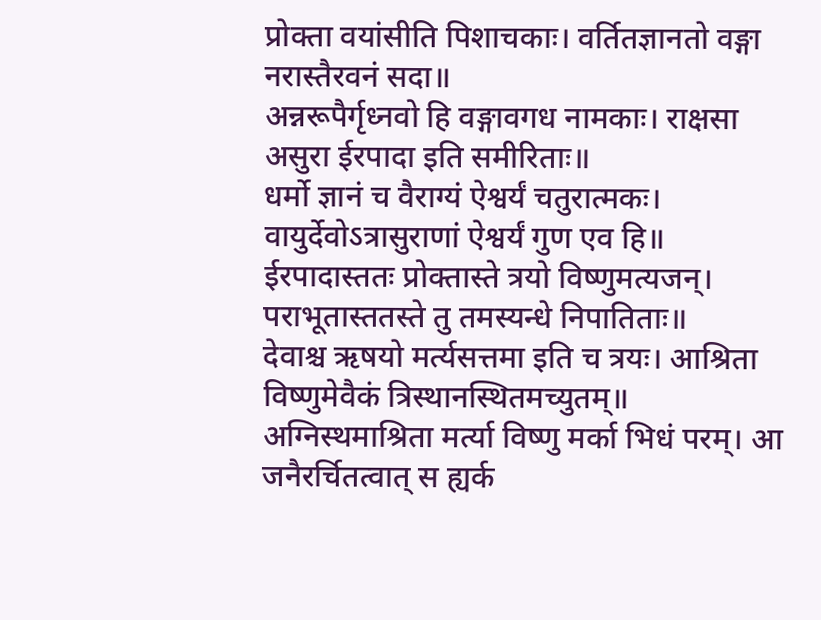प्रोक्ता वयांसीति पिशाचकाः। वर्तितज्ञानतो वङ्गा नरास्तैरवनं सदा॥
अन्नरूपैर्गृध्नवो हि वङ्गावगध नामकाः। राक्षसा असुरा ईरपादा इति समीरिताः॥
धर्मो ज्ञानं च वैराग्यं ऐश्वर्यं चतुरात्मकः। वायुर्देवोऽत्रासुराणां ऐश्वर्यं गुण एव हि॥
ईरपादास्ततः प्रोक्तास्ते त्रयो विष्णुमत्यजन्। पराभूतास्ततस्ते तु तमस्यन्धे निपातिताः॥
देवाश्च ऋषयो मर्त्यसत्तमा इति च त्रयः। आश्रिता विष्णुमेवैकं त्रिस्थानस्थितमच्युतम्॥
अग्निस्थमाश्रिता मर्त्या विष्णु मर्का भिधं परम्। आ जनैरर्चितत्वात् स ह्यर्क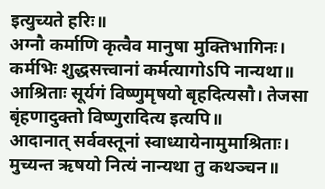इत्युच्यते हरिः॥
अग्नौ कर्माणि कृत्वैव मानुषा मुक्तिभागिनः। कर्मभिः शुद्धसत्त्वानां कर्मत्यागोऽपि नान्यथा॥
आश्रिताः सूर्यगं विष्णुमृषयो बृहदित्यसौ। तेजसा बृंहणादुक्तो विष्णुरादित्य इत्यपि॥
आदानात् सर्ववस्तूनां स्वाध्यायेनामुमाश्रिताः। मुच्यन्त ऋषयो नित्यं नान्यथा तु कथञ्चन॥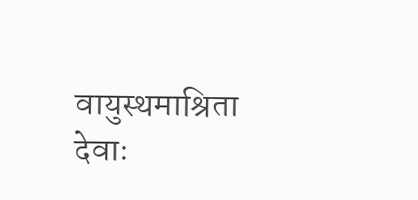वायुस्थमाश्रिता देवाः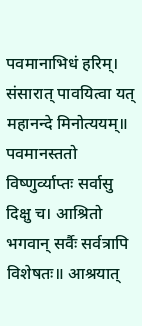पवमानाभिधं हरिम्। संसारात् पावयित्वा यत् महानन्दे मिनोत्ययम्॥
पवमानस्ततो विष्णुर्व्याप्तः सर्वासु दिक्षु च। आश्रितो भगवान् सर्वैः सर्वत्रापि विशेषतः॥ आश्रयात्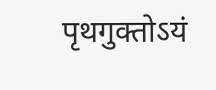पृथगुक्तोऽयं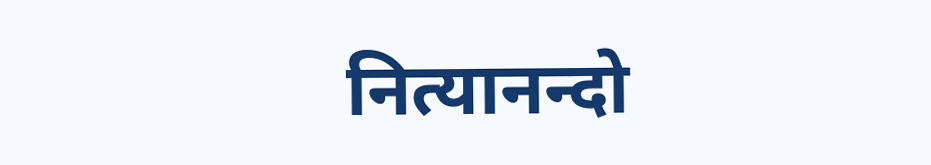नित्यानन्दो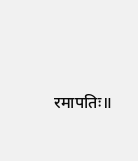रमापतिः॥